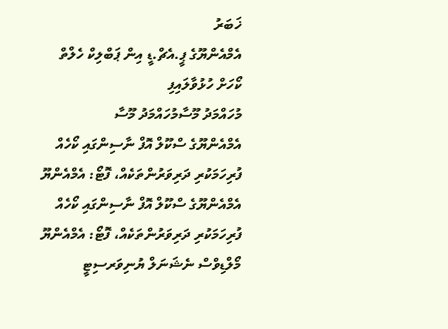ޚަބަރު
އެމްއެންޔޫގެ ޕީ.އެޗް.ޑީ އިން ޕަބްލިކް ހެލްތް ކޯހަށް ހުޅުވާލައިފި
މުހައްމަދު މޫސާމުހައްމަދު މޫސާ
އެމްއެންޔޫގެ ސްކޫލް އޮފް ނާސިންގައި ކޯހެއް ފުރިހަމަކުރި ދަރިވަރުންތަކެއް، ފޮޓޯ: އެމްއެންޔޫ
އެމްއެންޔޫގެ ސްކޫލް އޮފް ނާސިންގައި ކޯހެއް ފުރިހަމަކުރި ދަރިވަރުންތަކެއް، ފޮޓޯ: އެމްއެންޔޫ
މޯލްޑިވްސް ނެޝަނަލް ޔުނިވަރސިޓީ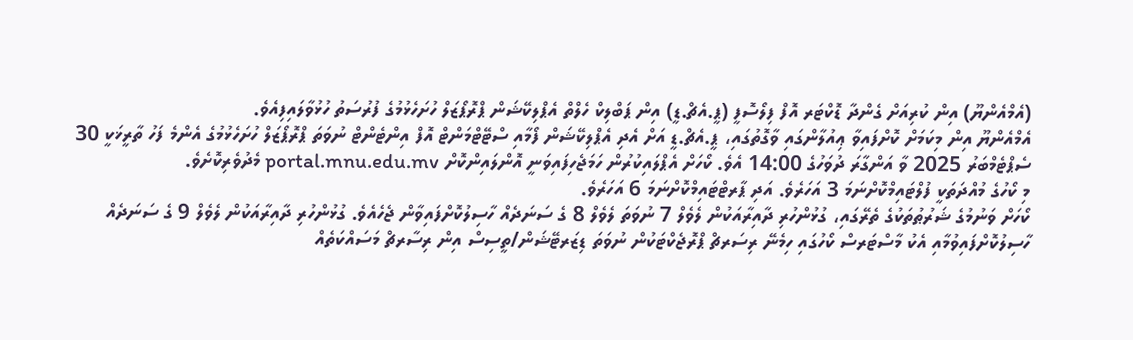(އެމްއެންޔޫ) އިން ކުރިއަށް ގެންދާ ޑޮކްޓަރ އޮފް ފިލޯސޮފީ (ޕީ.އެޗް.ޑީ) އިން ޕަބްލިކް ހެލްތް އެޕްލިކޭޝަން ޕްރޮޕޯޒަލް ހުށަހެޅުމުގެ ފުރުސަތު ހުޅުވާލައިފިއެވެ.
އެމްއެންޔޫ އިން މިކަމަށް ކޮށްފައިވާ ޢިއުލާންގައި ވާގޮތުގައި، ޕީ.އެޗް.ޑީ އަށް އެދި އެޕްލިކޭޝަން ފޯމާއި ސްޓޭޓްމަންޓް އޮފް އިންޓެންޓް ނުވަތަ ޕްރޮޕޯޒަލް ހުށަހެޅުމުގެ އެންމެ ފަހު ތާރީޚަކީ 30 ސެޕްޓެމްބަރު 2025 ވާ އަންގާރަ ދުވަހުގެ 14:00 އެވެ. ކޯހަށް އެޕްލައިކުރުން ހަމަޖެހިފައިވަނީ އޮންލައިންކޮށް portal.mnu.edu.mv މެދުވެރިކޮށެވެ.
މި ކޯހުގެ މުއްދަތަކީ ފުލްޓައިމްކޮށްނަމަ 3 އަހަރެވެ. އަދި ޕާރޓްޓައިމްކޮށްނަމަ 6 އަހަރެވެ.
ކޯހަށް ވަނުމުގެ ޝަރުޠުތަކުގެ ތެރޭގައި، ގުޅުންހުރި ދާއިރާއަކުން ލެވެލް 7 ނުވަތަ ލެވެލް 8 ގެ ސަނަދެއް ހާސިލުކޮށްފައިވާން ޖެހެއެވެ. ގުޅުންހުރި ދާއިރާއަކުން ލެވެލް 9 ގެ ސަނަދެއް ހާސިލުކޮށްފައިވުމާއި އެކު މާސްޓަރސް ކޯހުގައި ހިމެނޭ ރިސަރޗް ޕްރޮޖެކްޓަކުން ނުވަތަ ޑިޒަރޓޭޝަން/ތީސިސް އިން ރިސާރޗް މަސައްކަތެއް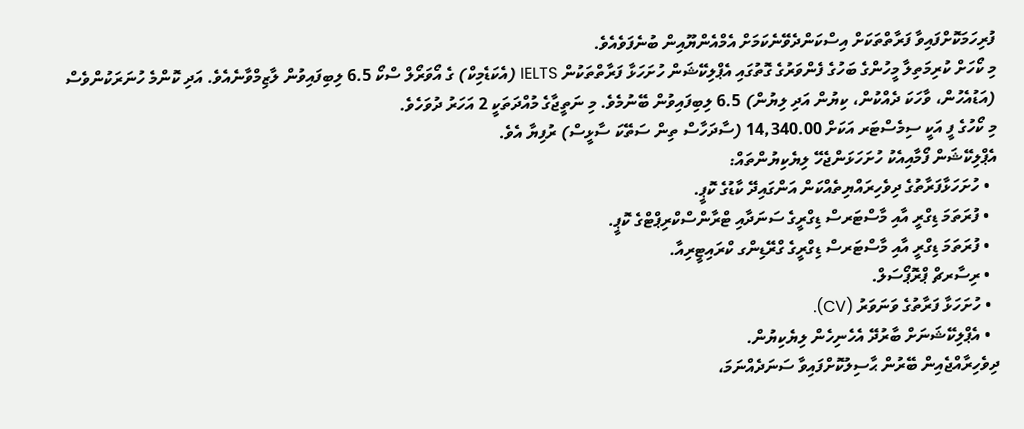ފުރިހަމަކޮށްފައިވާ ފަރާތްތަކަށް އިސްކަންދެވޭނެކަމަށް އެމްއެންޔޫއިން ބުނެފަވެއެވެ.
މި ކޯހަށް ކުރިމަތިލާ މީހުންގެ ބަހުގެ ފެންވަރުގެ ގޮތުގައި އެޕްލިކޭޝަން ހުށަހަޅާ ފަރާތްތަކުން IELTS (އެކަޑެމިކް) ގެ އޯވަރޯލް ސްކޯ 6.5 ލިބިފައިވުން ލާޒިމްވާނެއެވެ. އަދި ކޮންމެ ހުނަރަކުންވެސް (އަޑުއެހުން، ވާހަކަ ދެއްކުން، ކިޔުން އަދި ލިޔުން) 6.5 ލިބިފައިވުން ބޭނުމެވެ. މި ނަތީޖާގެ މުއްދަތަކީ 2 އަހަރު ދުވަހެވެ.
މި ކޯހުގެ ފީ އަކީ ސިމެސްޓަރ އަކަށް 14,340.00 (ސާދަހާސް ތިން ސަތޭކަ ސާޅީސް) ރުފިޔާ އެވެ.
އެޕްލިކޭޝަން ފޯމާއިއެކު ހުށަހަޅަންޖެހޭ ލިޔެކިޔުންތައް:
  • ހުށަހަޅާފަރާތުގެ ދިވެހިރައްޔިތެއްކަން އަންގައިދޭ ކާޑުގެ ކޮޕީ.
  • ފުރަތަމަ ޑިގްރީ އާއި މާސްޓަރސް ޑިގްރީގެ ސަނަދާއި ޓްރާންސްކްރިޕްޓްގެ ކޮޕީ.
  • ފުރަތަމަ ޑިގްރީ އާއި މާސްޓަރސް ޑިގްރީގެ ގްރޭޑިންގ ކްރައިޓީރިއާ.
  • ރިސާރޗް ޕްރޮޕޯސަލް.
  • ހުށަހަޅާ ފަރާތުގެ ވަނަވަރު (CV).
  • އެޕްލިކޭޝަނަށް ބާރުދޭ އެހެނިހެން ލިޔެކިޔުން.
ދިވެހިރާއްޖެއިން ބޭރުން ޙާސިލުކޮށްފައިވާ ސަނަދެއްނަމަ،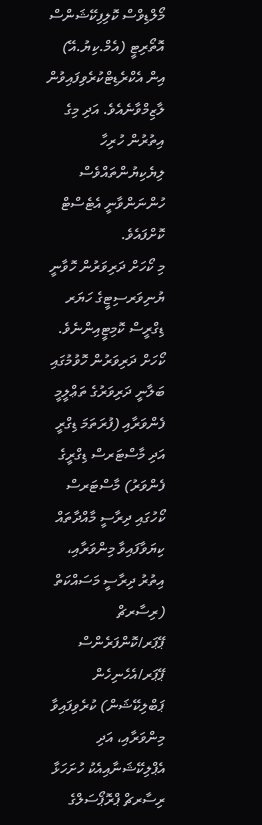މޯލްޑިވްސް ކޮލިފިކޭޝަންސް އޮތޯރިޓީ (އެމް.ކިޔު.އޭ) އިން އެކްރެޑިޓްކުރެވިފައިވުން ލާޒިމްވާނެއެވެ. އަދި މިގެ އިތުރުން ހުރިހާ ލިޔެކިޔުންތައްވެސް ހުންނަންވާނީ އެޓެސްޓް ކޮށްފައެވެ.
މި ކޯހަށް ދަރިވަރުން ހޮވާނީ ޔުނިވަރސިޓީގެ ހަޔަރ ޑިގްރީސް ކޮމިޓީއިންނެވެ. ކޯހަށް ދަރިވަރުން ހޮވުމުގައި ބަލާނީ ދަރިވަރުގެ ތަޢްލީމީ ފެންވަރާއި (ފުރަތަމަ ޑިގްރީ އަދި މާސްޓަރސް ޑިގްރީގެ ފެންވަރު) މާސްޓަރސް ކޯހުގައި ދިރާސީ މާއްދާތައް ކިޔަވާފައިވާ މިންވަރާއި، އިތުރު ދިރާސީ މަސައްކަތް (ރިސާރޗް ޕޭޕަރ/ކޮންފަރެންސް ޕޭޕަރ/އެހެނިހެން ޕަބްލިކޭޝަން) ކުރެވިފައިވާ މިންވަރާއި، އަދި އެޕްލިކޭޝަނާއިއެކު ހުށަހަޅާ ރިސާރޗް ޕްރޮޕޯސަލްގެ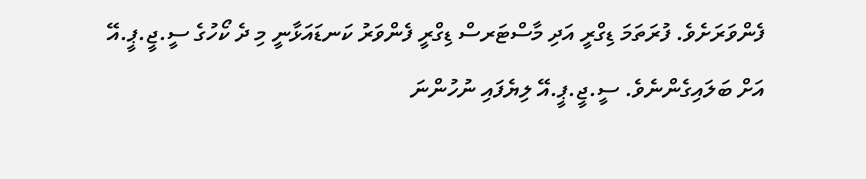ފެންވަރަށެވެ. ފުރަތަމަ ޑިގްރީ އަދި މާސްޓަރސް ޑިގްރީ ފެންވަރު ކަނޑައަޅާނީ މި ދެ ކޯހުގެ ސީ.ޖީ.ޕީ.އޭ އަށް ބަލައިގެންނެވެ. ސީ.ޖީ.ޕީ.އޭ ލިޔެފައި ނުހުންނަ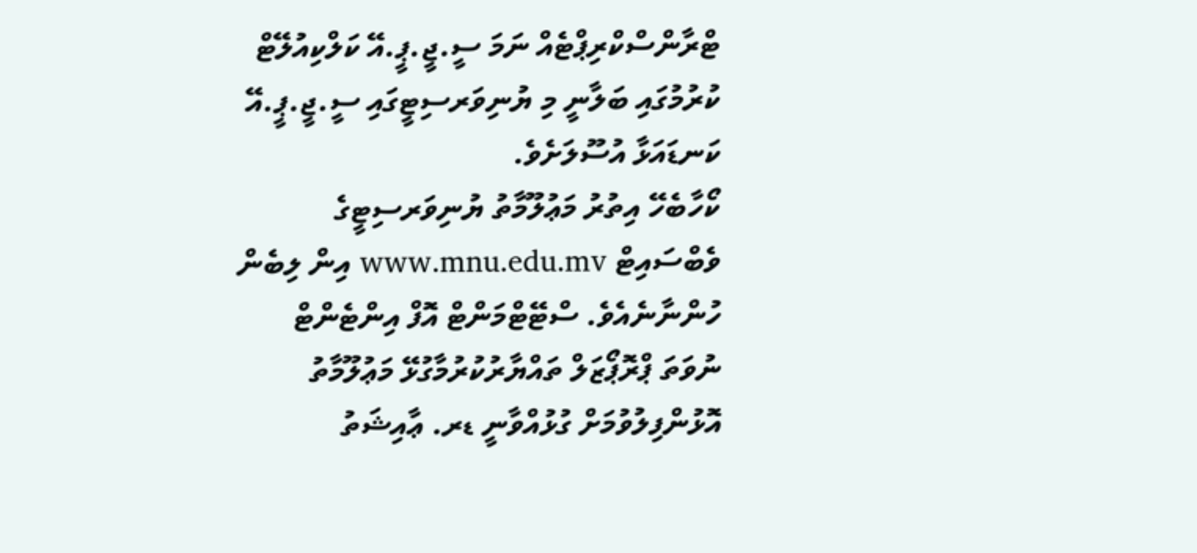ޓްރާންސްކްރިޕްޓެއް ނަމަ ސީ.ޖީ.ޕީ.އޭ ކަލްކިއުލޭޓް ކުރުމުގައި ބަލާނީ މި ޔުނިވަރސިޓީގައި ސީ.ޖީ.ޕީ.އޭ ކަނޑައަޅާ އުސޫލަށެވެ.
ކޯހާބެހޭ އިތުރު މަޢުލޫމާތު ޔުނިވަރސިޓީގެ ވެބްސައިޓް www.mnu.edu.mv އިން ލިބެން ހުންނާނެއެވެ. ސްޓޭޓްމަންޓް އޮފް އިންޓެންޓް ނުވަތަ ޕްރޮޕޯޒަލް ތައްޔާރުކުރުމާގުޅޭ މަޢުލޫމާތު އޮޅުންފިލުވުމަށް ގުޅުއްވާނީ ޑރ. ޢާއިޝަތު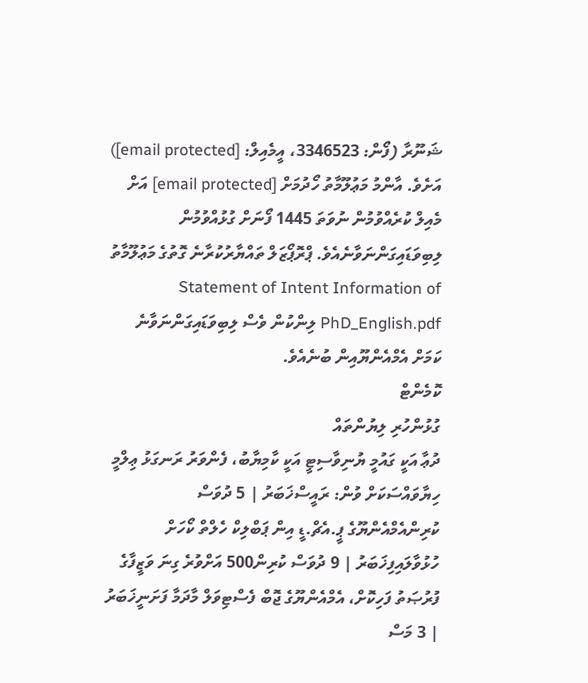ޝަނޫރާ (ފޯން: 3346523، އީމެއިލް: [email protected]) އަށެވެ. އާންމު މަޢުލޫމާތު ހޯދުމަށް [email protected] އަށް މެއިލް ކުރެއްވުމުން ނުވަތަ 1445 ފޯނަށް ގުޅުއްވުމުން ލިބިވަޑައިގަންނަވާނެއެވެ. ޕްރޮޕޯޒަލް ތައްޔާރުކުރާނެ ގޮތުގެ މަޢުލޫމާތު Statement of Intent Information of PhD_English.pdf ލިންކުން ވެސް ލިބިވަޑައިގަންނަވާނެ ކަމަށް އެމްއެންޔޫއިން ބުނެއެވެ.
ކޮމެންޓް
ގުޅުންހުރި ލިޔުންތައް
ދުޢާ އަކީ ގައުމީ ޔުނިވާސިޓީ އަކީ ކާމިޔާބު، ފެންވަރު ރަނގަޅު ޢިލްމީ ހިޔާވައްސަކަށް ވުން: ރައީސްޚަބަރު | 5 ދުވަސް ކުރިންއެމްއެންޔޫގެ ޕީ.އެޗް.ޑީ އިން ޕަބްލިކް ހެލްތް ކޯހަށް ހުޅުވާލައިފިޚަބަރު | 9 ދުވަސް ކުރިން500 އަށްވުރެ ގިނަ ވަޒީފާގެ ފުރުޞަތު ފަހިކޮށް، އެމްއެންޔޫގެ ޖޮބް ފެސްޓިވަލް މާދަމާ ފަށަނީޚަބަރު | 3 މަސް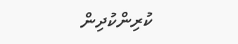ކުރިންކުދިން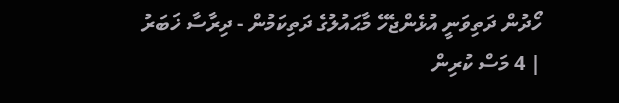ހޯދުން ދަތިވަނީ އުޅެންޖެހޭ މާޙައުލުގެ ދަތިކަމުން - ދިރާސާ ޚަބަރު | 4 މަސް ކުރިން